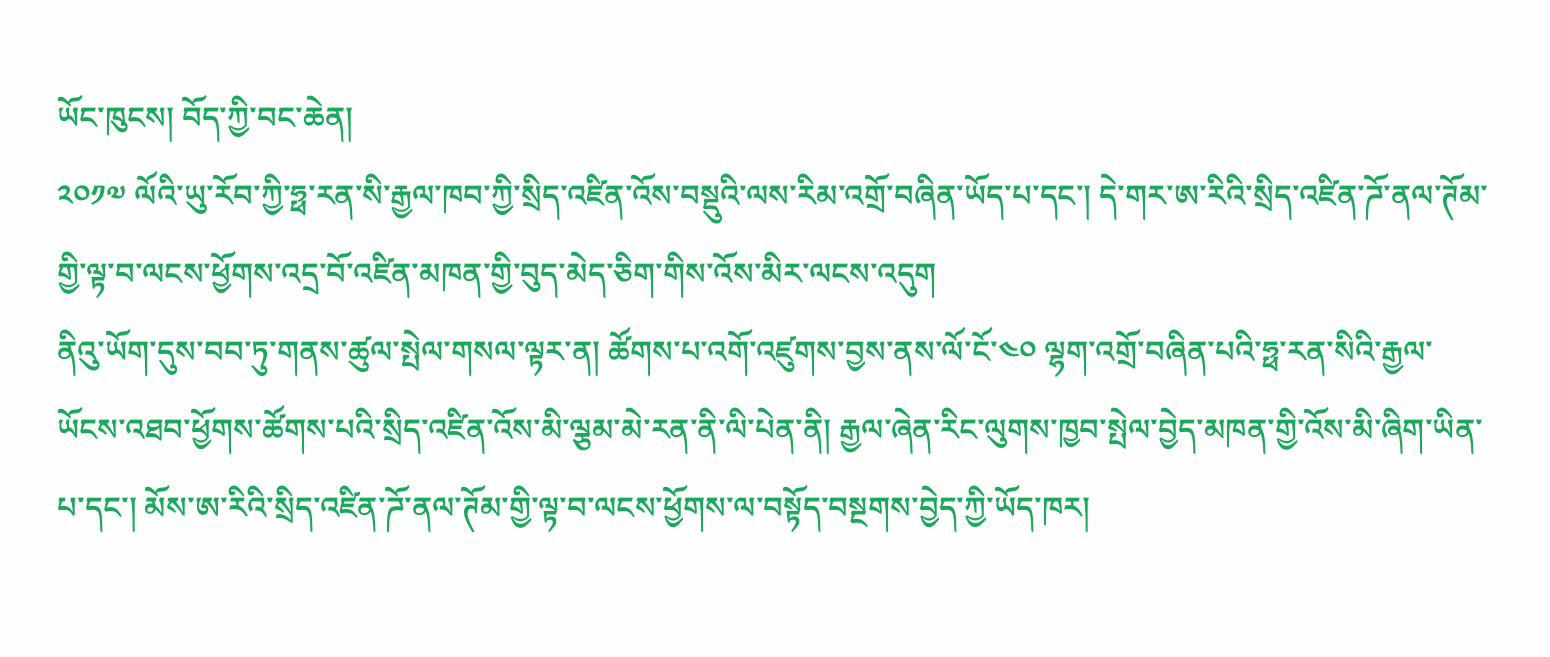ཡོང་ཁུངས། བོད་ཀྱི་བང་ཆེན།
༢༠༡༧ ལོའི་ཡུ་རོབ་ཀྱི་ཧྥ་རན་སི་རྒྱལ་ཁབ་ཀྱི་སྲིད་འཛིན་འོས་བསྡུའི་ལས་རིམ་འགྲོ་བཞིན་ཡོད་པ་དང་། དེ་གར་ཨ་རིའི་སྲིད་འཛིན་ཌོ་ནལ་ཊོམ་གྱི་ལྟ་བ་ལངས་ཕྱོགས་འདྲ་བོ་འཛིན་མཁན་གྱི་བུད་མེད་ཅིག་གིས་འོས་མིར་ལངས་འདུག
ནིའུ་ཡོག་དུས་བབ་ཏུ་གནས་ཚུལ་སྤེལ་གསལ་ལྟར་ན། ཚོགས་པ་འགོ་འཛུགས་བྱས་ནས་ལོ་ངོ་༤༠ ལྷག་འགྲོ་བཞིན་པའི་ཧྥ་རན་སིའི་རྒྱལ་ཡོངས་འཐབ་ཕྱོགས་ཚོགས་པའི་སྲིད་འཛིན་འོས་མི་ལྕམ་མེ་རན་ནི་ལི་པེན་ནི། རྒྱལ་ཞེན་རིང་ལུགས་ཁྱབ་སྤེལ་བྱེད་མཁན་གྱི་འོས་མི་ཞིག་ཡིན་པ་དང་། མོས་ཨ་རིའི་སྲིད་འཛིན་ཌོ་ནལ་ཊོམ་གྱི་ལྟ་བ་ལངས་ཕྱོགས་ལ་བསྟོད་བསྔགས་བྱེད་ཀྱི་ཡོད་ཁར།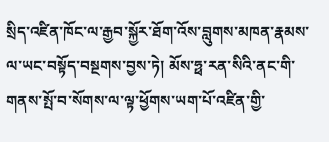སྲིད་འཛིན་ཁོང་ལ་རྒྱབ་སྐྱོར་ཐོག་འོས་བླུགས་མཁན་རྣམས་ལ་ཡང་བསྟོད་བསྔགས་བྱས་ཏེ། མོས་ཧྥ་རན་སིའི་ནང་གི་གནས་སྤོ་བ་སོགས་ལ་ལྟ་ཕྱོགས་ཡག་པོ་འཛིན་གྱི་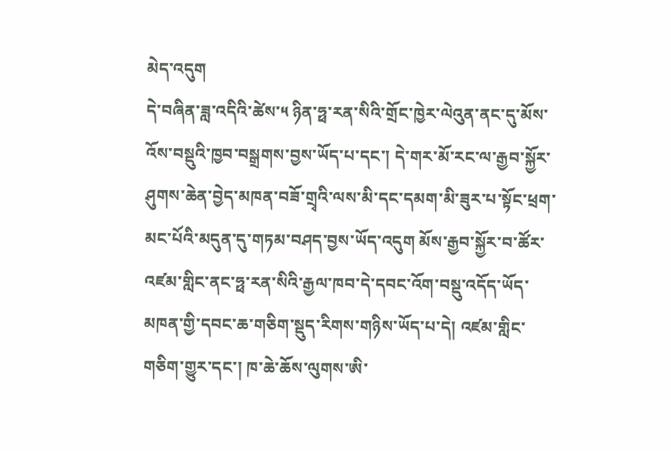མེད་འདུག
དེ་བཞིན་ཟླ་འདིའི་ཚེས་༥ ཉིན་ཧྥ་རན་སིའི་གྲོང་ཁྱེར་ལེའུན་ནང་དུ་མོས་འོས་བསྡུའི་ཁྱབ་བསྒྲགས་བྱས་ཡོད་པ་དང་། དེ་གར་མོ་རང་ལ་རྒྱབ་སྐྱོར་ཤུགས་ཆེན་བྱེད་མཁན་བཟོ་གྲྭའི་ལས་མི་དང་དམག་མི་ཟུར་པ་སྟོང་ཕྲག་མང་པོའི་མདུན་དུ་གཏམ་བཤད་བྱས་ཡོད་འདུག མོས་རྒྱབ་སྐྱོར་བ་ཚོར་འཛམ་གླིང་ནང་ཧྥ་རན་སིའི་རྒྱལ་ཁབ་དེ་དབང་འོག་བསྡུ་འདོད་ཡོད་མཁན་གྱི་དབང་ཆ་གཅིག་སྡུད་རིགས་གཉིས་ཡོད་པ་དེ། འཛམ་གླིང་གཅིག་གྱུར་དང་། ཁ་ཆེ་ཆོས་ལུགས་ཨི་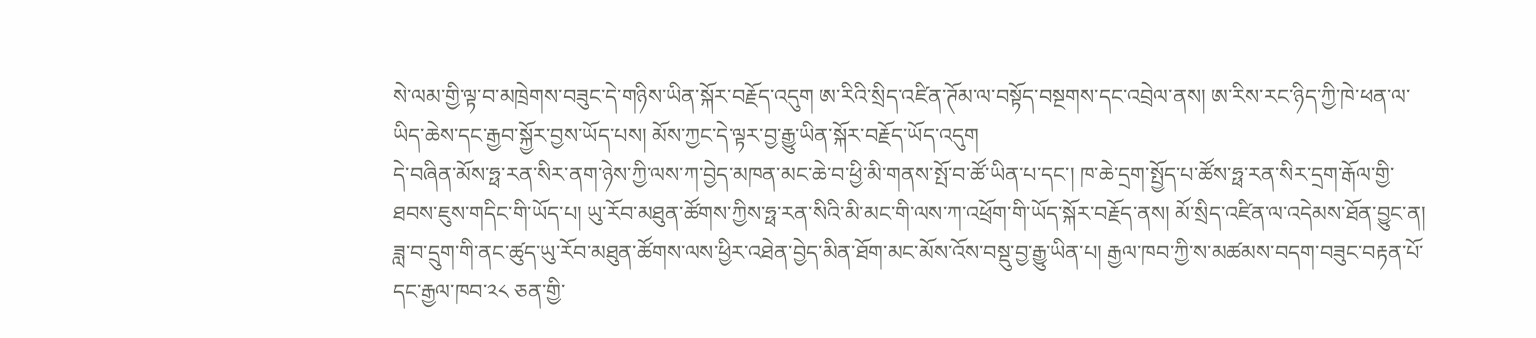སེ་ལམ་གྱི་ལྟ་བ་མཁྲེགས་བཟུང་དེ་གཉིས་ཡིན་སྐོར་བརྗོད་འདུག ཨ་རིའི་སྲིད་འཛིན་ཊོམ་ལ་བསྟོད་བསྔགས་དང་འབྲེལ་ནས། ཨ་རིས་རང་ཉིད་ཀྱི་ཁེ་ཕན་ལ་ཡིད་ཆེས་དང་རྒྱབ་སྐྱོར་བྱས་ཡོད་པས། མོས་ཀྱང་དེ་ལྟར་བྱ་རྒྱུ་ཡིན་སྐོར་བརྗོད་ཡོད་འདུག
དེ་བཞིན་མོས་ཧྥ་རན་སིར་ནག་ཉེས་ཀྱི་ལས་ཀ་བྱེད་མཁན་མང་ཆེ་བ་ཕྱི་མི་གནས་སྤོ་བ་ཚོ་ཡིན་པ་དང་། ཁ་ཆེ་དྲག་སྤྱོད་པ་ཚོས་ཧྥ་རན་སིར་དྲག་རྒོལ་གྱི་ཐབས་ཇུས་གདིང་གི་ཡོད་པ། ཡུ་རོབ་མཐུན་ཚོགས་ཀྱིས་ཧྥ་རན་སིའི་མི་མང་གི་ལས་ཀ་འཕྲོག་གི་ཡོད་སྐོར་བརྗོད་ནས། མོ་སྲིད་འཛིན་ལ་འདེམས་ཐོན་བྱུང་ན། ཟླ་བ་དྲུག་གི་ནང་ཚུད་ཡུ་རོབ་མཐུན་ཚོགས་ལས་ཕྱིར་འཐེན་བྱེད་མིན་ཐོག་མང་མོས་འོས་བསྡུ་བྱ་རྒྱུ་ཡིན་པ། རྒྱལ་ཁབ་ཀྱི་ས་མཚམས་བདག་བཟུང་བརྟན་པོ་དང་རྒྱལ་ཁབ་༢༨ ཅན་གྱི་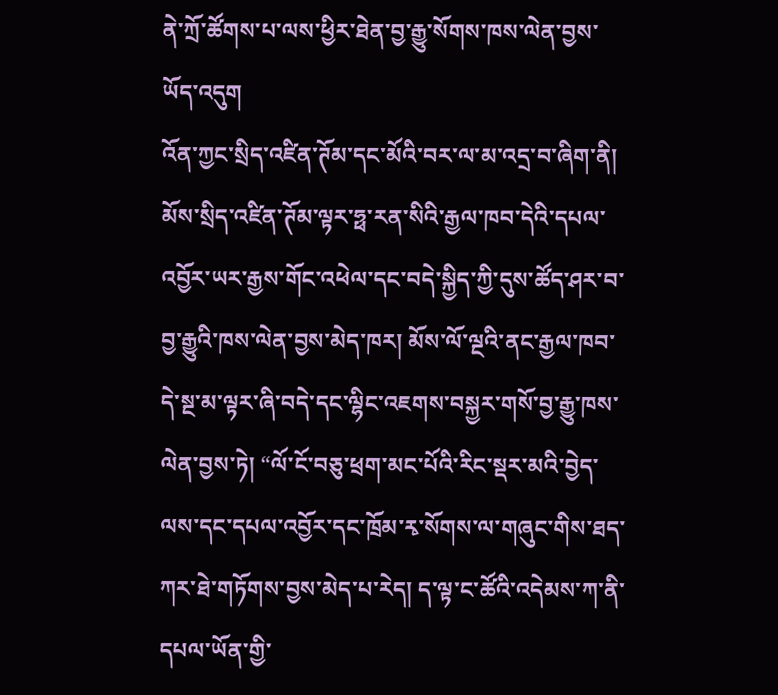ནེ་ཀྲོ་ཚོགས་པ་ལས་ཕྱིར་ཐེན་བྱ་རྒྱུ་སོགས་ཁས་ལེན་བྱས་ཡོད་འདུག
འོན་ཀྱང་སྲིད་འཛིན་ཊོམ་དང་མོའི་བར་ལ་མ་འདྲ་བ་ཞིག་ནི། མོས་སྲིད་འཛིན་ཊོམ་ལྟར་ཧྥ་རན་སིའི་རྒྱལ་ཁབ་དེའི་དཔལ་འབྱོར་ཡར་རྒྱས་གོང་འཕེལ་དང་བདེ་སྐྱིད་ཀྱི་དུས་ཚོད་ཤར་བ་བྱ་རྒྱུའི་ཁས་ལེན་བྱས་མེད་ཁར། མོས་ལོ་ལྔའི་ནང་རྒྱལ་ཁབ་དེ་སྔ་མ་ལྟར་ཞི་བདེ་དང་ལྷིང་འཇགས་བསྐྱར་གསོ་བྱ་རྒྱུ་ཁས་ལེན་བྱས་ཏེ། “ལོ་ངོ་བཅུ་ཕྲག་མང་པོའི་རིང་སྡར་མའི་བྱེད་ལས་དང་དཔལ་འབྱོར་དང་ཁྲོམ་རྭ་སོགས་ལ་གཞུང་གིས་ཐད་ཀར་ཐེ་གཏོགས་བྱས་མེད་པ་རེད། ད་ལྟ་ང་ཚོའི་འདེམས་ཀ་ནི་དཔལ་ཡོན་གྱི་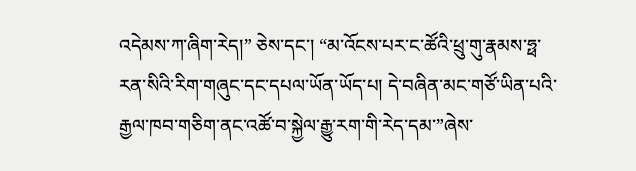འདེམས་ཀ་ཞིག་རེད།” ཅེས་དང་། “མ་འོངས་པར་ང་ཚོའི་ཕྲུ་གུ་རྣམས་ཧྥ་རན་སིའི་རིག་གཞུང་དང་དཔལ་ཡོན་ཡོད་པ། དེ་བཞིན་མང་གཙོ་ཡིན་པའི་རྒྱལ་ཁབ་གཅིག་ནང་འཚོ་བ་སྐྱེལ་རྒྱུ་རག་གི་རེད་དམ་”ཞེས་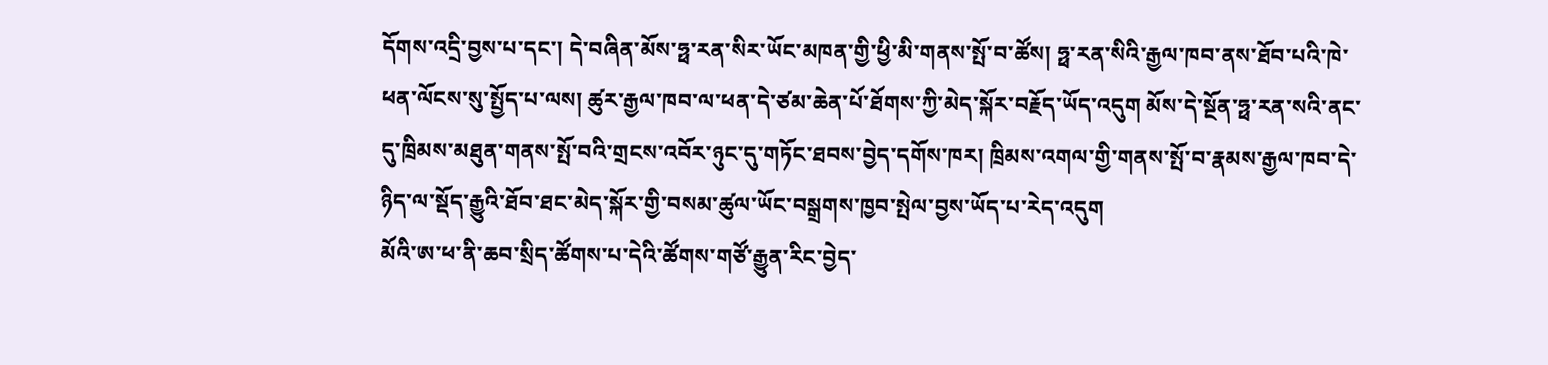དོགས་འདྲི་བྱས་པ་དང་། དེ་བཞིན་མོས་ཧྥ་རན་སིར་ཡོང་མཁན་གྱི་ཕྱི་མི་གནས་སྤོ་བ་ཚོས། ཧྥ་རན་སིའི་རྒྱལ་ཁབ་ནས་ཐོབ་པའི་ཁེ་ཕན་ལོངས་སུ་སྤྱོད་པ་ལས། ཚུར་རྒྱལ་ཁབ་ལ་ཕན་དེ་ཙམ་ཆེན་པོ་ཐོགས་ཀྱི་མེད་སྐོར་བརྗོད་ཡོད་འདུག མོས་དེ་སྔོན་ཧྥ་རན་སའི་ནང་དུ་ཁྲིམས་མཐུན་གནས་སྤོ་བའི་གྲངས་འབོར་ཉུང་དུ་གཏོང་ཐབས་བྱེད་དགོས་ཁར། ཁྲིམས་འགལ་གྱི་གནས་སྤོ་བ་རྣམས་རྒྱལ་ཁབ་དེ་ཉིད་ལ་སྡོད་རྒྱུའི་ཐོབ་ཐང་མེད་སྐོར་གྱི་བསམ་ཚུལ་ཡོང་བསྒྲགས་ཁྱབ་སྤེལ་བྱས་ཡོད་པ་རེད་འདུག
མོའི་ཨ་ཕ་ནི་ཆབ་སྲིད་ཚོགས་པ་དེའི་ཚོགས་གཙོ་རྒྱུན་རིང་བྱེད་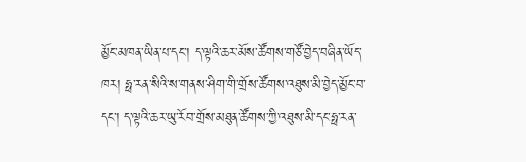མྱོང་མཁན་ཡིན་པ་དང་། ད་ལྟའི་ཆར་མོས་ཚོགས་གཙོ་བྱེད་བཞིན་ཡོད་ཁར། ཧྥ་རན་སིའི་ས་གནས་ཤིག་གི་གྲོས་ཚོགས་འཐུས་མི་བྱེད་མྱོང་བ་དང་། ད་ལྟའི་ཆར་ཡུ་རོབ་གྲོས་མཐུན་ཚོགས་ཀྱི་འཐུས་མི་དང་ཧྥ་རན་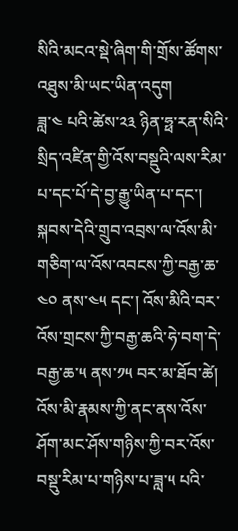སིའི་མངའ་སྡེ་ཞིག་གི་གྲོས་ཚོགས་འཐུས་མི་ཡང་ཡིན་འདུག
ཟླ་༤ པའི་ཚེས་༢༣ ཉིན་ཧྥ་རན་སིའི་སྲིད་འཛིན་གྱི་འོས་བསྡུའི་ལས་རིམ་པ་དང་པོ་དེ་བྱ་རྒྱུ་ཡིན་པ་དང་། སྐབས་དེའི་གྲུབ་འབྲས་ལ་འོས་མི་གཅིག་ལ་འོས་འབངས་ཀྱི་བརྒྱ་ཆ་༤༠ ནས་༤༥ དང་། འོས་མིའི་བར་འོས་གྲངས་ཀྱི་བརྒྱ་ཆའི་ཧེ་བག་དེ་བརྒྱ་ཆ་༥ ནས་༡༥ བར་མ་ཐོབ་ཚེ། འོས་མི་རྣམས་ཀྱི་ནང་ནས་འོས་ཤོག་མང་ཤོས་གཉིས་ཀྱི་བར་འོས་བསྡུ་རིམ་པ་གཉིས་པ་ཟླ་༥ པའི་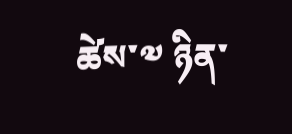ཚེས་༧ ཉིན་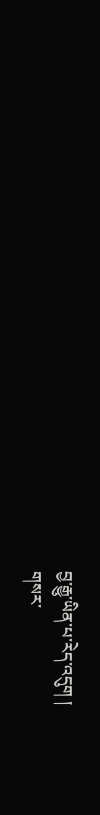བྱ་རྒྱུ་ཡིན་པ་རེད་འདུག །
གསར་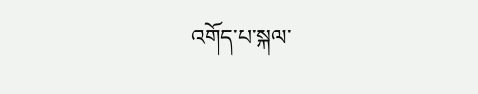འགོད་པ་སྐལ་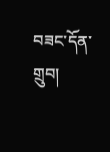བཟང་དོན་གྲུབ།